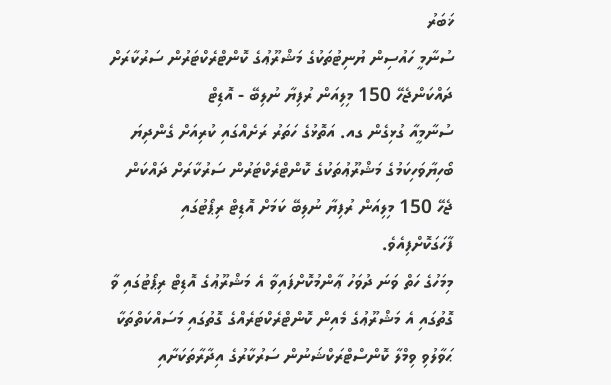ޚަބަރު
ސުނާމީ ހައުސިން ޔުނިޓުތަކުގެ މަޝްރޫޢުގެ ކޮންޓްރެކްޓަރުން ސަރުކާރަށް ދައްކަންޖެހޭ 150 މިލިއަން ރުފިޔާ ނުލިބޭ - އޮޑިޓް
ސުނާމީއާ ގުޅިގެން ގއ. އަތޮޅުގެ ހަތަރު ރަށެއްގައި ކުރިއަށް ގެންދިޔަ ބޯހިޔާވަހިކަމުގެ މަޝްރޫޢުތަކުގެ ކޮންޓްރެކްޓަރުން ސަރުކާރަށް ދައްކަން ޖެހޭ 150 މިލިއަން ރުފިޔާ ނުލިބޭ ކަމަށް އޮޑިޓް ރިޕޯޓުގައި ފާހަގަކޮށްފިއެވެ.
މިމަހުގެ ހަތް ވަނަ ދުވަހު ޢާންމުކޮށްފައިވާ އެ މަޝްރޫޢުގެ އޮޑިޓް ރިޕޯޓުގައި ވާ ގޮތުގައި އެ މަޝްރޫޢުގެ މެއިން ކޮންޓްރެކްޓަރެއްގެ ގޮތުގައި މަސައްކަތްތަކާ ޙަވާލުވި ވިމްލާ ކޮންސްޓްރަކްޝަނުން ސަރުކާރުގެ އިދާރާތަކަށާއި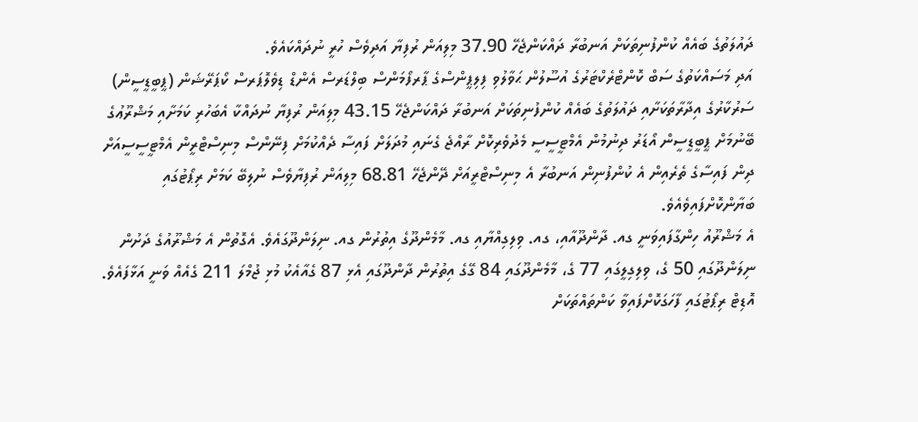ދައުލަތުގެ ބައެއް ކުންފުނިތަކަށް އަނބުރާ ދައްކަންޖެހޭ 37.90 މިލިއަން ރުފިޔާ އަދިވެސް ހުރީ ނުދައްކައެވެ.
އަދި މަސައްކަތުގެ ސަބް ކޮންޓްރެކްޓަރުގެ އުސޫލުން ޙަވާލުވި ފިލިޕީންސްގެ ޕާރފޯމަންސް ބިލްޑަރސް އެންޑް ޑިވެލޮޕަރސް ކޯޕަރޭޝަން (ޕީބީޑީސީން) ސަރުކާރުގެ އިދާރާތަކަށާއި ދައުލަތުގެ ބައެއް ކުންފުނިތަކަށް އަނބުރާ ދައްކަންޖެހޭ 43.15 މިލިއަން ރުފިޔާ ނުދައްކާ އެބަހުރި ކަމަށާއި މަޝްރޫޢުގެ ބޭނުމަށް ޕީބީޑީސީން އޯޑަރު ދިނުމުން އެމްޓީސީސީ މެދުވެރިކޮށް ރާއްޖެ ގެނައި މުދަލަށް ފައިސާ ދެއްކުމަށް ފިނޭންސް މިނިސްޓްރީން އެމްޓީސީސީއަށް ދިން ފައިސާގެ ތެރެއިން އެ ކުންފުނިން އަނބުރާ އެ މިނިސްޓްރީއަށް ދޭންޖެހޭ 68.81 މިލިއަން ރުފިޔާވެސް ނުލިބޭ ކަމަށް ރިޕޯޓުގައި ބަޔާންކޮށްފައިވެއެވެ.
އެ މަޝްރޫއު ހިންގާފައިވަނީ ގއ. ދާންދޫއާއި، ގއ. ވިލިގިއްޔާއި ގއ. މާމެންދޫގެ އިތުރުން ގއ. ނިލަންދޫގައެވެ. އެގޮތުން އެ މަޝްރޫއުގެ ދަށުން ނިލަންދޫގައި 50 ގެ، ވިލިގިލީގައި 77 ގެ، މާމެންދޫގައި 84 ގޭގެ އިތުރުން ދާންދޫގައި އެޅި 87 ގެއާއެކު މުޅި ޖުމްލަ 211 ގެއެއް ވަނީ އަޅާފައެވެ.
އޮޑިޓް ރިޕޯޓުގައި ފާހަގަކޮށްފައިވާ ކަންތައްތަކަށް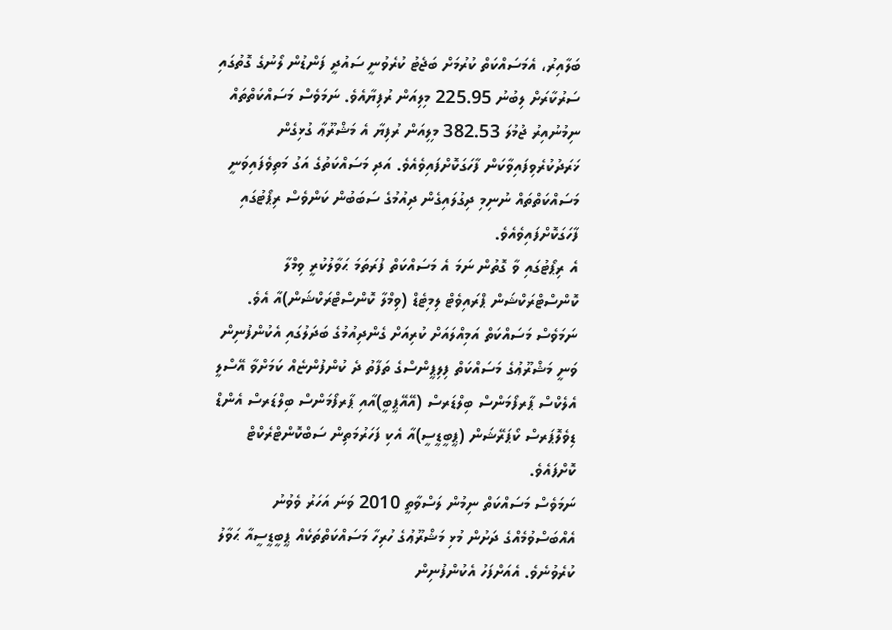ބަލާއިރު، އެމަސައްކަތް ކުރުމަށް ބަޖެޓު ކުރެވުނީ ސައުދީ ފަންޑުން ލޯނުގެ ގޮތުގައި ސަރުކާރަށް ލިބުނު 225.95 މިލިއަން ރުފިޔާއެވެ. ނަމަވެސް މަސައްކަތްތައް ނިމުނުއިރު ޖުމުލަ 382.53 މިލިއަން ރުފިޔާ އެ މަޝްރޫޢާ ގުޅިގެން ޚަރަދުކުރެވިފައިވާކަން ފާހަގަކޮށްފައިވެއެވެ. އަދި މަސައްކަތުގެ އަގު މަތިވެފައިވަނީ މަސައްކަތްތައް ނުނިމި ދިގުލައިގެން ދިއުމުގެ ސަބަބުން ކަންވެސް ރިޕޯޓުގައި ފާހަގަކޮށްފައިވެއެވެ.
އެ ރިޕޯޓުގައި ވާ ގޮތުން ނަމަ އެ މަސައްކަތް ފުރަތަމަ ޙަވާލުކުރީ ވިމްލާ ކޮންސްޓްރަކްޝަން ޕްރައިވެޓް ލިމިޓެޑް (ވިމްލާ ކޮންސްޓްރަކްޝަން)އާ އެވެ. ނަމަވެސް މަސައްކަތް އަމިއްލައަށް ކުރިއަށް ގެންދިއުމުގެ ބަދަލުގައި އެކުންފުނިން ވަނީ މަޝްރޫޢުގެ މަސައްކަތް ފިލިޕީންސްގެ ތަފާތު ދެ ކުންފުންޏެއް ކަމަށްވާ އޭސްލީ އެލެކްސް ޕާރފޯމަންސް ބިލްޑަރސް (އޭއޭޕީބީ)އާއި ޕާރފޯމަންސް ބިލްޑަރސް އެންޑް ޑިވެލޮޕަރސް ކޯޕަރޭޝަން (ޕީބީޑީސީ)އާ އެކި ފަހަރުމަތިން ސަބްކޮންޓްރެކްޓް ކޮށްފައެވެ.
ނަމަވެސް މަސައްކަތް ނިމުން ލަސްވާތީ 2010 ވަނަ އަހަރު ވެވުނު އެއްބަސްވުމެއްގެ ދަށުން މުޅި މަޝްރޫޢުގެ ހުރިހާ މަސައްކަތްތަކެއް ޕީބީޑީސީއާ ޙަވާލު ކުރެވުނެވެ. އެއަށްފަހު އެކުންފުނިން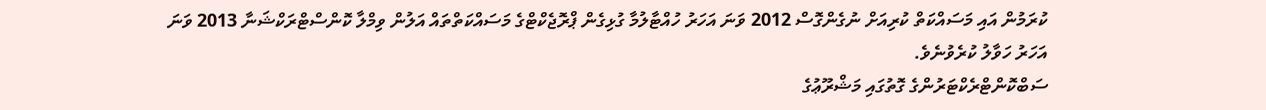ކުރަމުން އައި މަސައްކަތް ކުރިއަށް ނުގެންގޮސް 2012 ވަނަ އަހަރު ހުއްޓާލުމާ ގުޅިގެން ޕްރޮޖެކްޓްގެ މަސައްކަތްތައް އަލުން ވިމްލާ ކޮންސްޓްރަކްޝަނާ 2013 ވަނަ އަހަރު ހަވާލު ކުރެވުނެވެ.
ސަބްކޮންޓްރެކްޓަރުންގެ ގޮތުގައި މަޝްރޫޢުގެ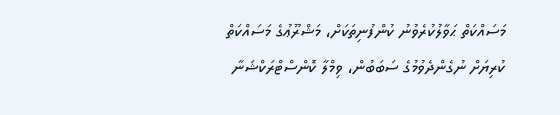މަސައްކަތް ޙަވާލުކުރެވުނު ކުންފުނިތަކަށް، މަޝްރޫޢުގެ މަސައްކަތް ކުރިޔަށް ނުގެންދެވުމުގެ ސަބަބުން، ވިމްލާ ކޮންސްޓްރަކްޝަނާ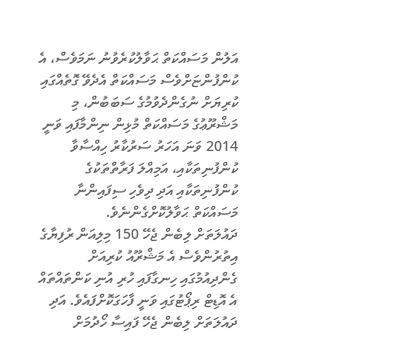އަލުން މަސައްކަތް ޙަވާލުކުރެވުނު ނަމަވެސް، އެ ކުންފުންޏަށްވެސް މަސައްކަތް އެދެވޭ ގޮތެއްގައި ކުރިޔަށް ނުގެންދެވުމުގެ ސަބަބުން، މި މަޝްރޫޢުގެ މަސައްކަތް މުޅިން ނިންމާފައި ވަނީ 2014 ވަނަ އަހަރު ސަރުކާރު ހިއްސާވާ ކުންފުނިތަކާއި، އަމިއްލަ ފަރާތްތަކުގެ ކުންފުނިތަކާއި އަދި ދިވެހި ސިފައިންނާ މަސައްކަތް ޙަވާލުކޮށްގެންނެވެ.
ދައުލަތަށް ލިބެން ޖެހޭ 150 މިލިއަން ރުފިޔާގެ އިތުރުންވެސް އެ މަޝްރޫއު ކުރިއަށް ގެންދިއުމުގައި ހިނގާފައި ހުރި އުނި ކަންތައްތައް އެ އޮޑިޓް ރިޕޯޓުގައި ވަނީ ފާހަގަކޮށްފައެވެ. އަދި ދައުލަތަށް ލިބެން ޖެހޭ ފައިސާ ހޯދުމަށް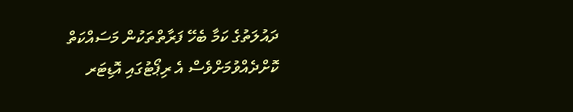ދައުލަތުގެ ކަމާ ބެހޭ ފަރާތްތަކުން މަސައްކަތް ކޮށްދެއްވުމަށްވެސް އެ ރިޕޯޓުގައި އޮޑިޓަރ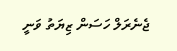ޖެނެރަލް ހަސަން ޒިޔަތު ވަނީ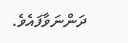ދަންނަވާފައެވެ.